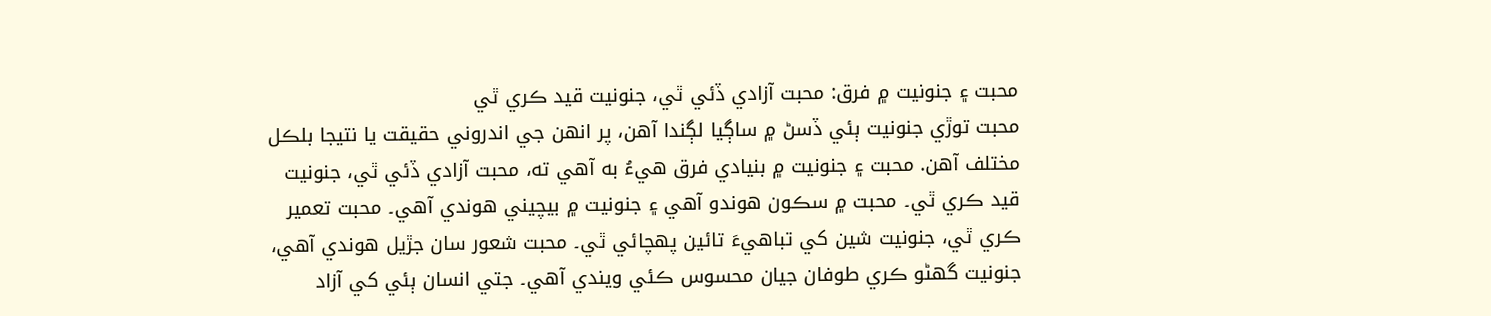محبت ۽ جنونيت ۾ فرق: محبت آزادي ڏئي ٿي، جنونيت قيد ڪري ٿي
محبت توڙي جنونيت ٻئي ڏسڻ ۾ ساڳيا لڳندا آهن، پر انهن جي اندروني حقيقت يا نتيجا بلڪل مختلف آهن. محبت ۽ جنونيت ۾ بنيادي فرق هيءُ به آهي ته، محبت آزادي ڏئي ٿي، جنونيت قيد ڪري ٿي۔ محبت ۾ سڪون هوندو آهي ۽ جنونيت ۾ بيچيني هوندي آهي۔ محبت تعمير ڪري ٿي، جنونيت شين کي تباهيءَ تائين پهچائي ٿي۔ محبت شعور سان جڙيل هوندي آهي، جنونيت گهڻو ڪري طوفان جيان محسوس ڪئي ويندي آهي۔ جتي انسان ٻئي کي آزاد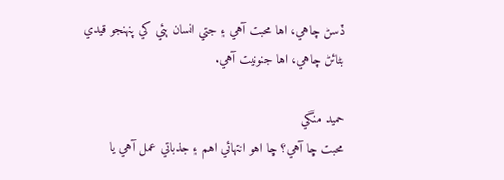ڏسڻ چاهي، اها محبت آهي ۽ جتي انسان ٻئي کي پنهنجو قيدي بڻائڻ چاهي، اها جنونيت آهي.

حميد منگي
محبت ڇا آهي؟ ڇا اهو انتهائي اهم ۽ جذباتي عمل آهي يا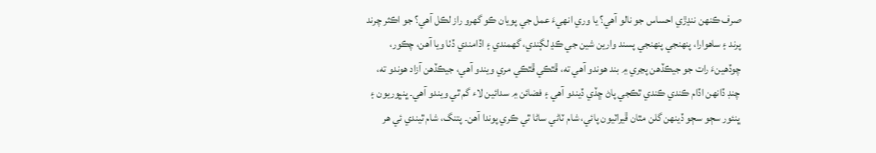صرف ڪنهن ننڍڙي احساس جو نالو آهي؟ يا وري انهيءَ عمل جي پويان ڪو گهرو راز لڪل آهي؟ جو اڪثر چرند پرند ۽ ساهوارا، پنهنجي پنهنجي پسند وارين شين جي ڪڍ لڳندي، گهمندي ۽ اڏامندي ڏٺا ويا آهن، چڪور، چوڏهينءَ رات جو جيڪڏهن پڃري ۾ بند هوندو آهي ته، ڦٿڪي ڦٿڪي مري ويندو آهي، جيڪڏهن آزاد هوندو ته، چنڊ ڏانهن اڏام ڪندي ڪندي ٿڪجي پاڻ ڇڏي ڏيندو آهي ۽ فضائن ۾ سدائين لاء گم ٿي ويندو آهي۔ ڀنڀوريون ۽ ڀنئور سڄو سڄو ڏينهن گلن مٿان ڦيراٽيون پائي، شام ٽاڻي ساڻا ٿي ڪري پوندا آهن۔ پتنگ، شام ٿيندي ئي هر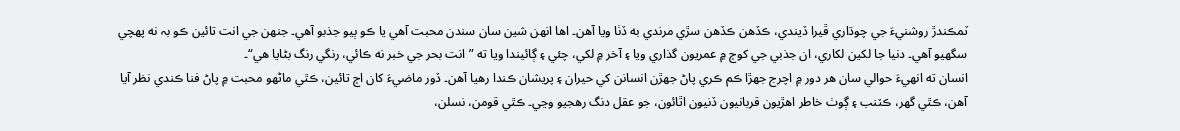ٽمڪندڙ روشنيءَ جي چوڌاري ڦيرا ڏيندي، ڪڏهن ڪڏهن سڙي مرندي به ڏٺا ويا آهن۔ اها انهن شين سان سندن محبت آهي يا ڪو ٻيو جذبو آهي۔ جنهن جي انت تائين ڪو بہ نه پهچي سگهيو آهي۔ دنيا جا لکين لکاري، ان جذبي جي کوڄ ۾ عمريون گذاري ويا ۽ آخر ۾ لکي، چئي ۽ ڳائيندا ويا ته ”انت بحر جي خبر نه ڪائي، رنگي رنگ بڻايا هي“۔
انسان ته انهيءَ حوالي سان هر دور ۾ اچرج جهڙا ڪم ڪري پاڻ جهڙن انسانن کي حيران ۽ پريشان ڪندا رهيا آهن۔ ڏور ماضيءَ کان اڄ تائين، ڪٿي ماڻهو محبت ۾ پاڻ فنا ڪندي نظر آيا آهن، ڪٿي گهر، ڪٽنب ۽ ڳوٺ خاطر اهڙيون قربانيون ڏنيون اٿائون، جو عقل دنگ رهجيو وڃي۔ ڪٿي قومن، نسلن،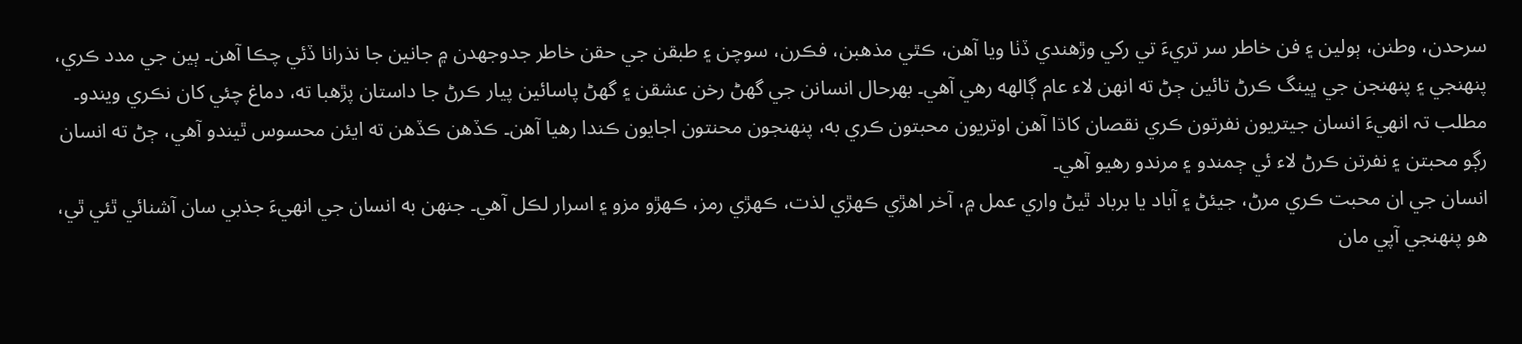سرحدن، وطنن، ٻولين ۽ فن خاطر سر تريءَ تي رکي وڙهندي ڏٺا ويا آهن، ڪٿي مذهبن، فڪرن، سوچن ۽ طبقن جي حقن خاطر جدوجهدن ۾ جانين جا نذرانا ڏئي چڪا آهن۔ ٻين جي مدد ڪري، پنهنجي ۽ پنهنجن جي ڀينگ ڪرڻ تائين ڄڻ ته انهن لاء عام ڳالهه رهي آهي۔ بهرحال انسانن جي گهڻ رخن عشقن ۽ گهڻ پاسائين پيار ڪرڻ جا داستان پڙهبا ته، دماغ چئي کان نڪري ويندو۔ مطلب تہ انهيءَ انسان جيتريون نفرتون ڪري نقصان کاڌا آهن اوتريون محبتون ڪري به، پنهنجون محنتون اجايون ڪندا رهيا آهن۔ ڪڏهن ڪڏهن ته ايئن محسوس ٿيندو آهي، ڄڻ ته انسان رڳو محبتن ۽ نفرتن ڪرڻ لاء ئي ڄمندو ۽ مرندو رهيو آهي۔
انسان جي ان محبت ڪري مرڻ، جيئڻ ۽ آباد يا برباد ٿيڻ واري عمل ۾، آخر اهڙي ڪهڙي لذت، ڪهڙي رمز، ڪهڙو مزو ۽ اسرار لڪل آهي۔ جنهن به انسان جي انهيءَ جذبي سان آشنائي ٿئي ٿي، هو پنهنجي آپي مان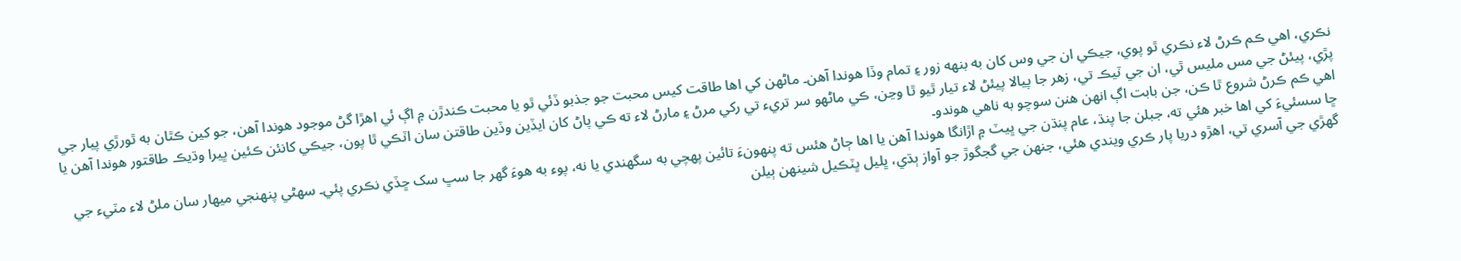نڪري، اهي ڪم ڪرڻ لاء نڪري ٿو پوي، جيڪي ان جي وس کان به بنهه زور ۽ تمام وڏا هوندا آهن۔ ماڻهن کي اها طاقت کيس محبت جو جذبو ڏئي ٿو يا محبت ڪندڙن ۾ اڳ ئي اهڙا گڻ موجود هوندا آهن، جو کين ڪٿان به ٿورڙي پيار جي پڙي، پيئڻ جي مس مليس ٿي، ان جي ٽيڪ تي، زهر جا پيالا پيئڻ لاء تيار ٿيو ٿا وڃن، ڪي ماڻهو سر تريء تي رکي مرڻ ۽ مارڻ لاء ته ڪي پاڻ کان ايڏين وڏين طاقتن سان اٽڪي ٿا پون، جيڪي کانئن ڪئين ڀيرا وڌيڪ طاقتور هوندا آهن يا اهي ڪم ڪرڻ شروع ٿا ڪن، جن بابت اڳ انهن هنن سوچو به ناهي هوندو۔
ڇا سسئيءَ کي اها خبر هئي ته، جبلن جا پنڌ، عام پنڌن جي ڀيٽ ۾ اڙانگا هوندا آهن يا اها ڄاڻ هئس ته پنهونءَ تائين پهچي به سگهندي يا نه، پوء به هوءَ گهر جا سڀ سک ڇڏي نڪري پئي۔ سهڻي پنهنجي ميهار سان ملڻ لاء مٽيء جي گهڙي جي آسري تي، اهڙو دريا پار ڪري ويندي هئي، جنهن جي گجگوڙ جو آواز ٻڌي، ڀليل ڀٽڪيل شينهن ٻيلن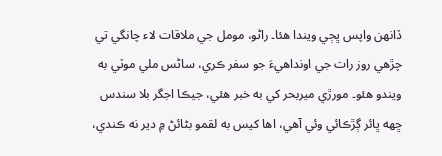ڏانهن واپس ڀڄي ويندا هئا۔ راڻو، مومل جي ملاقات لاء چانگي تي چڙهي روز رات جي اونداهيءَ جو سفر ڪري، ساڻس ملي موٽي به ويندو هئو۔ مورڙي ميربحر کي به خبر هئي، جيڪا اجگر بلا سندس ڇهه ڀائر ڳڙڪائي وئي آهي، اها کيس به لقمو بڻائڻ ۾ دير نه ڪندي،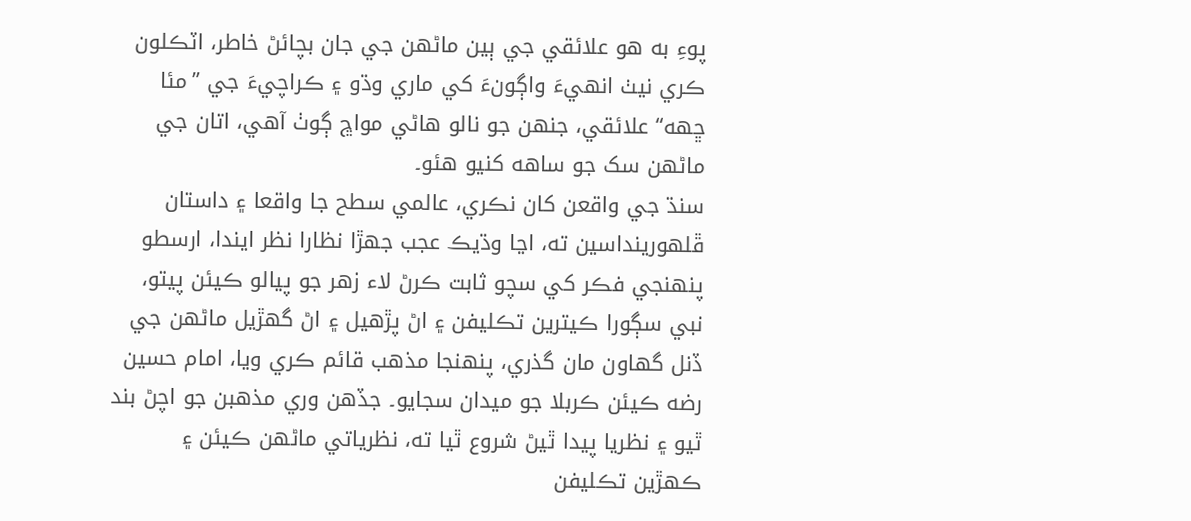پوءِ به هو علائقي جي ٻين ماڻهن جي جان بچائڻ خاطر، اٽڪلون ڪري نيٺ انهيءَ واڳونءَ کي ماري وڌو ۽ ڪراچيءَ جي ”مئا ڇهه“ علائقي، جنهن جو نالو هاڻي مواڇ ڳوٺ آهي، اتان جي ماڻهن سک جو ساهه کنيو هئو۔
سنڌ جي واقعن کان نڪري، عالمي سطح جا واقعا ۽ داستان ڦلهورينداسين ته، اڃا وڌيڪ عجب جهڙا نظارا نظر ايندا، ارسطو پنهنجي فڪر کي سچو ثابت ڪرڻ لاء زهر جو پيالو ڪيئن پيتو، نبي سڳورا ڪيترين تڪليفن ۽ اڻ پڙهيل ۽ اڻ گهڙيل ماڻهن جي ڏنل گهاون مان گذري، پنهنجا مذهب قائم ڪري ويا، امام حسين رضه ڪيئن ڪربلا جو ميدان سجايو۔ جڏهن وري مذهبن جو اچڻ بند ٿيو ۽ نظريا پيدا ٿيڻ شروع ٿيا ته، نظرياتي ماڻهن ڪيئن ۽ ڪهڙين تڪليفن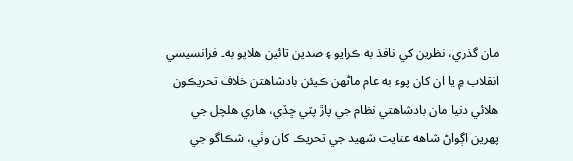مان گذري، نظرين کي نافذ به ڪرايو ۽ صدين تائين هلايو به۔ فرانسيسي انقلاب ۾ يا ان کان پوء به عام ماڻهن ڪيئن بادشاهتن خلاف تحريڪون هلائي دنيا مان بادشاهتي نظام جي پاڙ پٽي ڇڏي، هاري هلچل جي پهرين اڳواڻ شاهه عنايت شهيد جي تحريڪ کان وٺي، شڪاگو جي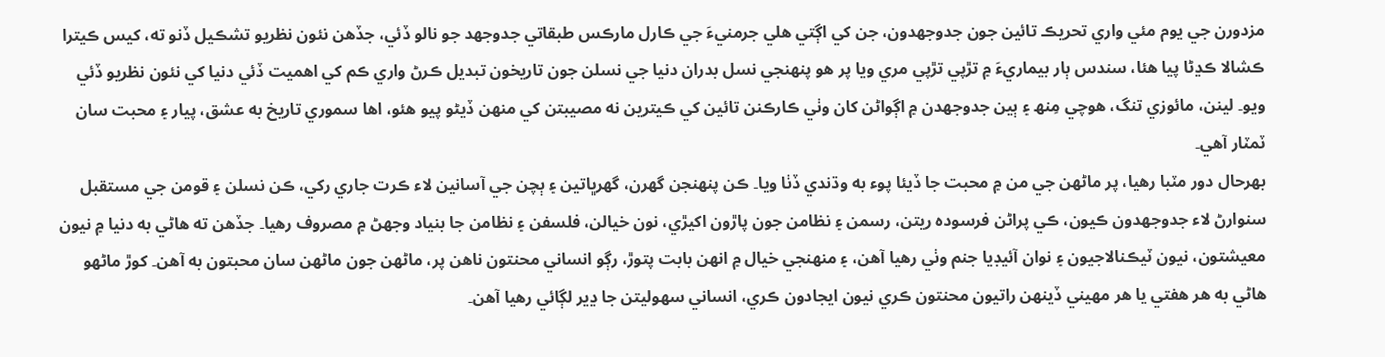مزدورن جي يوم مئي واري تحريڪ تائين جون جدوجهدون، جن کي اڳتي هلي جرمنيءَ جي ڪارل مارڪس طبقاتي جدوجهد جو نالو ڏئي، جڏهن نئون نظريو تشڪيل ڏنو ته، کيس ڪيترا ڪشالا ڪڍڻا پيا هئا، سندس ٻار بيماريءَ ۾ تڙپي تڙپي مري ويا پر هو پنهنجي نسل بدران دنيا جي نسلن جون تاريخون تبديل ڪرڻ واري ڪم کي اهميت ڏئي دنيا کي نئون نظريو ڏئي ويو۔ لينن، مائوزي تنگ، هوچي مِنھ ۽ ٻين جدوجهدن ۾ اڳواڻن کان وٺي ڪارڪنن تائين کي ڪيترين نه مصيبتن کي منهن ڏيڻو پيو هئو، اها سموري تاريخ به عشق، پيار ۽ محبت سان ٽمٽار آهي۔
بهرحال دور مٽبا رهيا، پر ماڻهن جي من ۾ محبت جا ڏيئا پوء به وڌندي ڏٺا ويا۔ ڪن پنهنجن گهرن، گهرڀاتين ۽ ٻچن جي آسانين لاء ڪرت جاري رکي، ڪن نسلن ۽ قومن جي مستقبل سنوارڻ لاء جدوجهدون ڪيون، ڪي پراڻن فرسوده ريتن، رسمن ۽ نظامن جون پاڙون اکيڙي، نون خيالن، فلسفن ۽ نظامن جا بنياد وجهڻ ۾ مصروف رهيا۔ جڏهن ته هاڻي به دنيا ۾ نيون معيشتون، نيون ٽيڪنالاجيون ۽ نوان آئيڊيا جنم وٺي رهيا آهن، ۽ منهنجي خيال ۾ انهن بابت پتوڙ، رڳو انساني محنتون ناهن پر، ماڻهن جون ماڻهن سان محبتون به آهن۔ کوڙ ماڻهو هاڻي به هر هفتي يا هر مهيني ڏينهن راتيون محنتون ڪري نيون ايجادون ڪري، انساني سهوليتن جا ڍير لڳائي رهيا آهن۔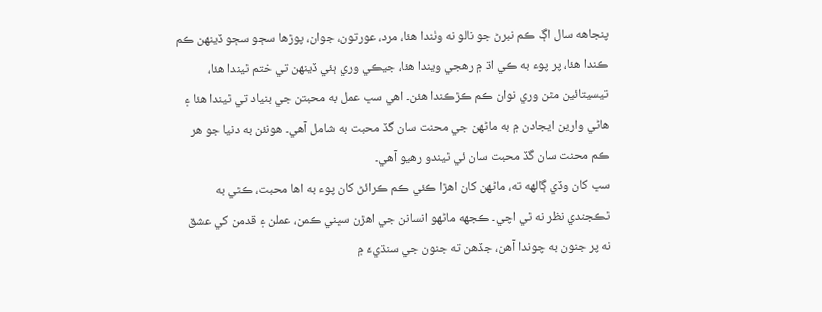پنجاهه سال اڳ ڪم نبرڻ جو نالو نه وٺندا هئا، مرد، عورتون، جوان، پوڙها سڄو سڄو ڏينهن ڪم ڪندا هئا، پر پوء به ڪي اڌ ۾ رهجي ويندا هئا، جيڪي وري ٻئي ڏينهن تي ختم ٿيندا هئا، تيسيتائين مٿن وري نوان ڪم ڪڙڪندا هئن۔ اهي سڀ عمل به محبتن جي بنياد تي ٿيندا هئا ۽ هاڻي وارين ايجادن ۾ به ماڻهن جي محنت سان گڏ محبت به شامل آهي۔ هونئن به دنيا جو هر ڪم محنت سان گڏ محبت سان ئي ٿيندو رهيو آهي۔
سڀ کان وڏي ڳالهه ته، ماڻهن کان اهڙا ڪئي ڪم ڪرائڻ کان پوء به اها محبت، ڪٿي به ٿڪجندي نظر نه ٿي اچي۔ ڪجهه ماڻهو انسانن جي اهڙن سڀني ڪمن، عملن ۽ قدمن کي عشق نه پر جنون به چوندا آهن، جڏهن ته جنون جي سنڌيءَ ۾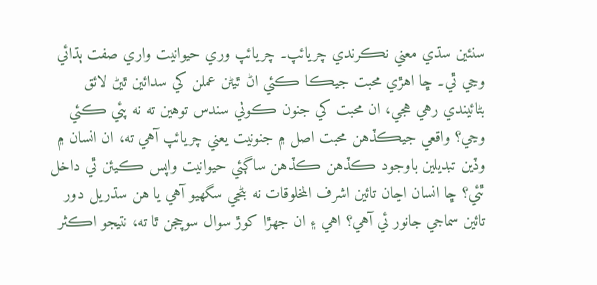سنئين سڌي معني نڪرندي چريائپ۔ چريائپ وري حيوانيت واري صفت ٻڌائي وڃي ٿي۔ ڇا اهڙي محبت جيڪا ڪئي اڻ ٿيڻن عملن کي سدائين ٿيڻ لائق بڻائيندي رهي هجي، ان محبت کي جنون ڪوٺي سندس توهين ته نه پئي ڪئي وڃي؟ واقعي جيڪڏهن محبت اصل ۾ جنونيت يعني چريائپ آهي ته، ان انسان ۾ وڏين تبديلين باوجود ڪڏهن ڪڏهن ساڳئي حيوانيت واپس ڪيئن ٿي داخل ٿئي؟ ڇا انسان اڃان تائين اشرف المخلوقات نه بڻجي سگهيو آهي يا هن سڌريل دور تائين سماجي جانور ئي آهي؟ اهي ۽ ان جهڙا کوڙ سوال سوچجن ٿا ته، نتيجو اڪثر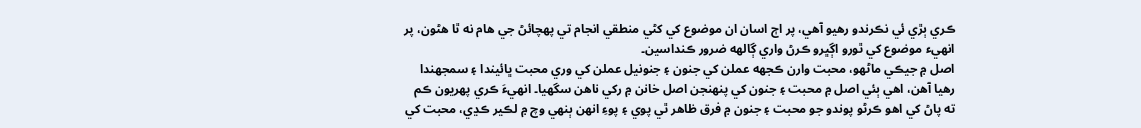ڪري ٻڙي ئي نڪرندو رهيو آهي، پر اڄ اسان ان موضوع کي کڻي منطقي انجام تي پهچائڻ جي هام نه ٿا هڻون، پر انهيء موضوع کي ٿورو اڳڀرو ڪرڻ واري ڳالهه ضرور ڪنداسين۔
اصل ۾ جيڪي ماڻهو، محبت وارن ڪجهه عملن کي جنون ۽ جنونيل عملن کي وري محبت ڀائيندا ۽ سمجهندا رهيا آهن، اهي ٻئي اصل ۾ محبت ۽ جنون کي پنهنجن اصل خانن ۾ رکي ناهن سگهيا۔ انهيءَ ڪري پهريون ڪم ته پاڻ کي اهو ڪرڻو پوندو جو محبت ۽ جنون ۾ فرق ظاهر ٿي پوي ۽ پوءِ انهن ٻنهي وچ ۾ لڪير ڪڍي، محبت کي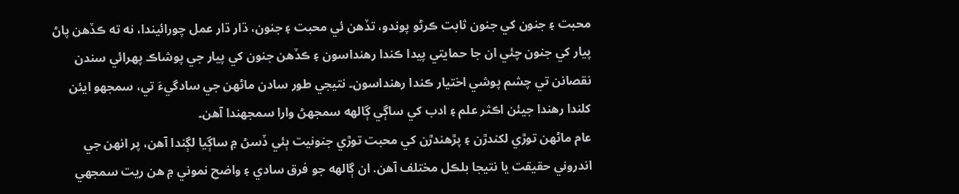محبت ۽ جنون کي جنون ثابت ڪرڻو پوندو، تڏهن ئي محبت ۽ جنون، ڌار ڌار عمل چورائيندا، نه ته ڪڏهن پاڻ پيار کي جنون چئي ان جا حمايتي پيدا ڪندا رهنداسون ۽ ڪڏهن جنون کي پيار جي پوشاڪ پهرائي سندن نقصانن تي چشم پوشي اختيار ڪندا رهنداسون۔ نتيجي طور سادن ماڻهن جي سادگيءَ تي، سمجهو ايئن کلندا رهندا جيئن اڪثر علم ۽ ادب کي ساڳي ڳالهه سمجهڻ وارا سمجهندا آهن۔
عام ماڻهن توڙي لکندڙن ۽ پڙهندڙن کي محبت توڙي جنونيت ٻئي ڏسڻ ۾ ساڳيا لڳندا آهن، پر انهن جي اندروني حقيقت يا نتيجا بلڪل مختلف آهن. ان ڳالهه جو فرق سادي ۽ واضح نموني ۾ هن ريت سمجهي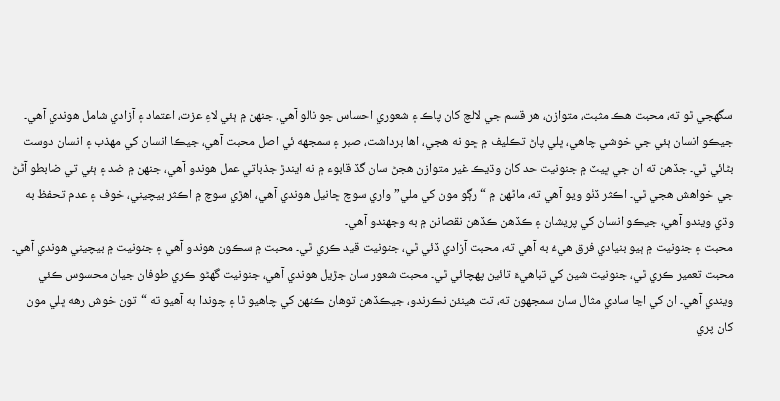سگهجي ٿو ته، محبت هڪ مثبت، متوازن، هر قسم جي لالچ کان پاڪ ۽ شعوري احساس جو نالو آهي. جنهن ۾ ٻئي لاءِ عزت، اعتماد ۽ آزادي شامل هوندي آهي۔ جيڪو انسان ٻئي جي خوشي چاهي، ڀلي پاڻ تڪليف ۾ ڇو نه هجي، اها برداشت، صبر ۽ سمجهه ئي اصل محبت آهي، جيڪا انسان کي مهذب ۽ انسان دوست بڻائي ٿي۔ جڏهن ته ان جي ڀيٽ ۾ جنونيت حد کان وڌيڪ غير متوازن هجڻ سان گڏ قابوء ۾ نه ايندڙ جذباتي عمل هوندو آهي، جنهن ۾ ضد ۽ ٻئي تي ضابطو آڻڻ جي خواهش هجي ٿي۔ اڪثر ڏٺو ويو آهي ته، ماڻهن ۾ “رڳو مون کي ملي” واري سوچ ڇانيل هوندي آهي، اهڙي سوچ ۾ اڪثر بيچيني، خوف ۽ عدم تحفظ به وڌي ويندو آهي، جيڪو انسان کي پريشان ۽ ڪڏهن ڪڏهن نقصانن ۾ به وجهندو آهي۔
محبت ۽ جنونيت ۾ ٻيو بنيادي فرق هيءُ به آهي ته، محبت آزادي ڏئي ٿي، جنونيت قيد ڪري ٿي۔ محبت ۾ سڪون هوندو آهي ۽ جنونيت ۾ بيچيني هوندي آهي۔ محبت تعمير ڪري ٿي، جنونيت شين کي تباهيءَ تائين پهچائي ٿي۔ محبت شعور سان جڙيل هوندي آهي، جنونيت گهڻو ڪري طوفان جيان محسوس ڪئي ويندي آهي۔ ان کي اڃا سادي مثال سان سمجهون ته، تت هينئن نڪرندو، جيڪڏهن توهان ڪنهن کي چاهيو ٿا ۽ چوندا به آهيو ته “تون خوش رهه ڀلي مون کان پري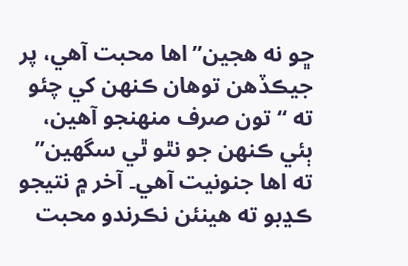ڇو نه هجين” اها محبت آهي، پر جيڪڏهن توهان ڪنهن کي چئو ته “تون صرف منهنجو آهين، ٻئي ڪنهن جو نٿو ٿي سگهين” ته اها جنونيت آهي۔ آخر ۾ نتيجو ڪڍبو ته هينئن نڪرندو محبت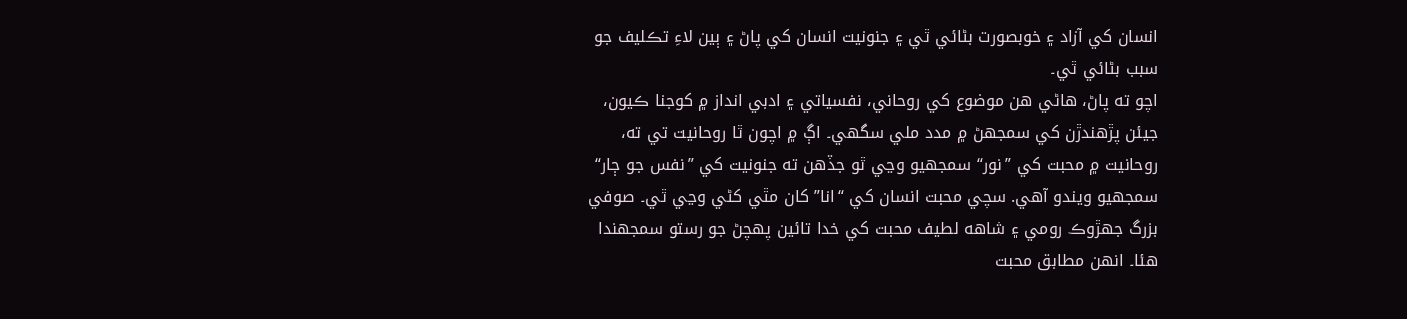انسان کي آزاد ۽ خوبصورت بڻائي ٿي ۽ جنونيت انسان کي پاڻ ۽ ٻين لاءِ تڪليف جو سبب بڻائي ٿي۔
اچو ته پاڻ، هاڻي هن موضوع کي روحاني، نفسياتي ۽ ادبي انداز ۾ کوجنا ڪيون، جيئن پڙهندڙن کي سمجهڻ ۾ مدد ملي سگهي۔ اڳ ۾ اچون ٿا روحانيت تي ته، روحانيت ۾ محبت کي ”نور“ سمجهيو وڃي ٿو جڏهن ته جنونيت کي ”نفس جو ڄار“ سمجهيو ويندو آهي. سچي محبت انسان کي “انا” کان مٿي کڻي وڃي ٿي۔ صوفي بزرگ جهڙوڪ رومي ۽ شاهه لطيف محبت کي خدا تائين پهچڻ جو رستو سمجهندا هئا۔ انهن مطابق محبت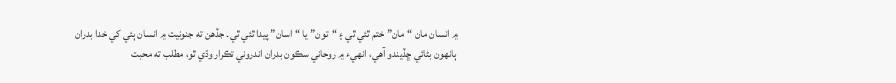۾ انسان مان “مان” ختم ٿئي ٿي ۽ “تون” يا “اسان” پيدا ٿئي ٿي۔ جڏهن ته جنونيت ۾ انسان ٻئي کي خدا بدران ٻانهون بڻائي ڇڏيندو آهي، انهيء ۾ روحاني سڪون بدران اندروني تڪرار وڌي ٿو، مطلب ته محبت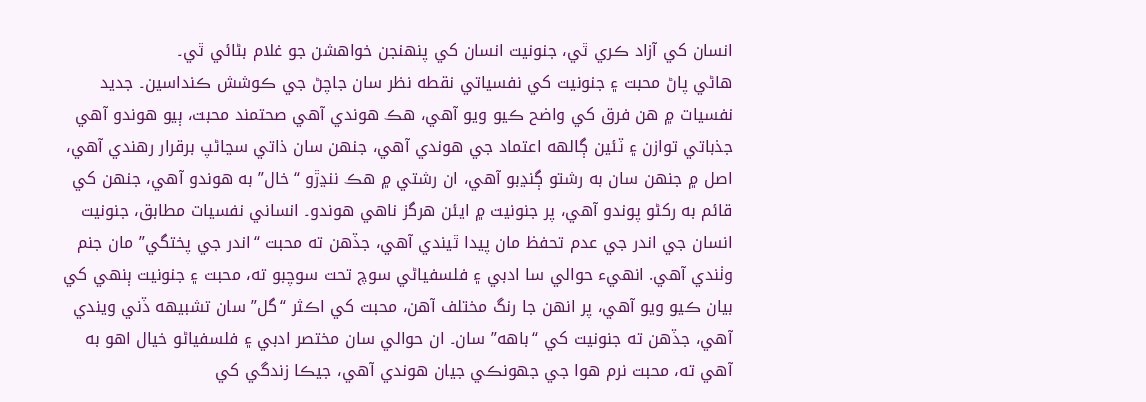انسان کي آزاد ڪري ٿي، جنونيت انسان کي پنهنجن خواهشن جو غلام بڻائي ٿي۔
هاڻي پاڻ محبت ۽ جنونيت کي نفسياتي نقطه نظر سان جاچڻ جي ڪوشش ڪنداسين۔ جديد نفسيات ۾ هن فرق کي واضح ڪيو ويو آهي، هڪ هوندي آهي صحتمند محبت، ٻيو هوندو آهي جذباتي توازن ۽ ٽئين ڳالهه اعتماد جي هوندي آهي، جنهن سان ذاتي سڃاڻپ برقرار رهندي آهي، اصل ۾ جنهن سان به رشتو ڳنڍبو آهي، ان رشتي ۾ هڪ ننڍڙو “خال” به هوندو آهي، جنهن کي قائم به رکڻو پوندو آهي، پر جنونيت ۾ ايئن هرگز ناهي هوندو۔ انساني نفسيات مطابق، جنونيت انسان جي اندر جي عدم تحفظ مان پيدا ٿيندي آهي، جڏهن ته محبت “اندر جي پختگي” مان جنم وٺندي آهي. انهيء حوالي سا ادبي ۽ فلسفياڻي سوچ تحت سوچبو ته، محبت ۽ جنونيت ٻنهي کي بيان ڪيو ويو آهي، پر انهن جا رنگ مختلف آهن، محبت کي اڪثر “گل” سان تشبيهه ڏني ويندي آهي، جڏهن ته جنونيت کي “باهه” سان۔ ان حوالي سان مختصر ادبي ۽ فلسفياڻو خيال اهو به آهي ته، محبت نرم هوا جي جهونڪي جيان هوندي آهي، جيڪا زندگي کي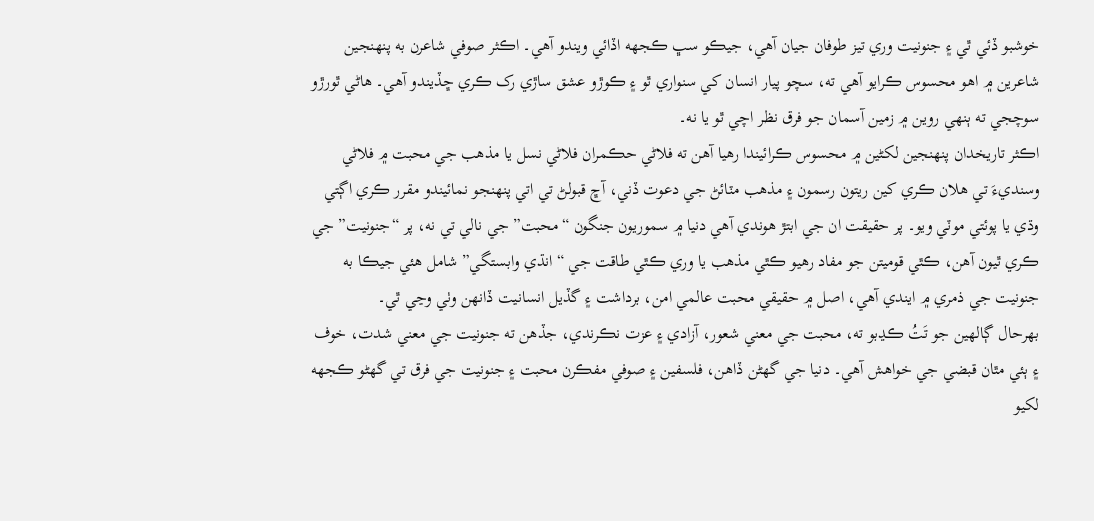خوشبو ڏئي ٿي ۽ جنونيت وري تيز طوفان جيان آهي، جيڪو سڀ ڪجهه اڏائي ويندو آهي۔ اڪثر صوفي شاعرن به پنهنجين شاعرين ۾ اهو محسوس ڪرايو آهي ته، سچو پيار انسان کي سنواري ٿو ۽ ڪوڙو عشق ساڙي رک ڪري ڇڏيندو آهي۔ هاڻي ٿورڙو سوچجي ته ٻنهي روين ۾ زمين آسمان جو فرق نظر اچي ٿو يا نه۔
اڪثر تاريخدان پنهنجين لکڻين ۾ محسوس ڪرائيندا رهيا آهن ته فلاڻي حڪمران فلاڻي نسل يا مذهب جي محبت ۾ فلاڻي وسنديءَ تي هلان ڪري کين ريتون رسمون ۽ مذهب مٽائڻ جي دعوت ڏني، آڇ قبولڻ تي اتي پنهنجو نمائيندو مقرر ڪري اڳتي وڌي يا پوئتي موٽي ويو۔ پر حقيقت ان جي ابتڙ هوندي آهي دنيا ۾ سموريون جنگون “محبت” جي نالي تي نه، پر “جنونيت” جي ڪري ٿيون آهن، ڪٿي قوميتن جو مفاد رهيو ڪٿي مذهب يا وري ڪٿي طاقت جي “انڌي وابستگي” شامل هئي جيڪا به جنونيت جي ذمري ۾ ايندي آهي، اصل ۾ حقيقي محبت عالمي امن، برداشت ۽ گڏيل انسانيت ڏانهن وٺي وڃي ٿي۔
بهرحال ڳالهين جو تَتُ ڪڍبو ته، محبت جي معني شعور، آزادي ۽ عزت نڪرندي، جڏهن ته جنونيت جي معني شدت، خوف ۽ ٻئي مٿان قبضي جي خواهش آهي۔ دنيا جي گهڻن ڏاهن، فلسفين ۽ صوفي مفڪرن محبت ۽ جنونيت جي فرق تي گهڻو ڪجهه لکيو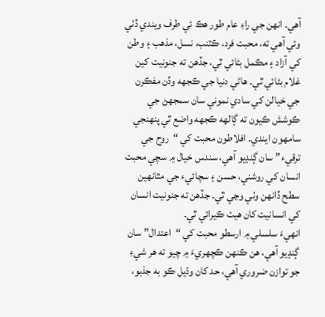آهي۔ انهن جي راءِ عام طور هڪ ئي طرف ويندي ڏٺي وئي آهي ته، محبت فرد، ڪٽنب، نسل، مذهب ۽ وطن کي آزاد ۽ مڪمل بڻائي ٿي، جڏهن ته جنونيت کين غلام بڻائي ٿي۔ هاڻي دنيا جي ڪجهه وڏن مفڪرن جي خيالن کي سادي نموني سان سمجهڻ جي ڪوشش ڪيون ته ڳالهه ڪجهه واضع ٿي پنهنجي سامهون ايندي۔ افلاطون محبت کي “روح جي ترقيء” سان ڳنڍيو آهي، سندس خيال ۾ سچي محبت انسان کي روشني، حسن ۽ سچائيء جي مٿانهين سطح ڏانهن وٺي وڃي ٿي۔ جڏهن ته جنونيت انسان کي انسانيت کان هيٺ ڪيرائي ٿي۔
انهيءَ سلسلي ۾ ارسطو محبت کي “اعتدال” سان ڳنڍيو آهي، هن ڪنهن ڪچهريءَ ۾ چيو ته هر شيءِ جو توازن ضروري آهي، حد کان وڌيل ڪو به جذبو،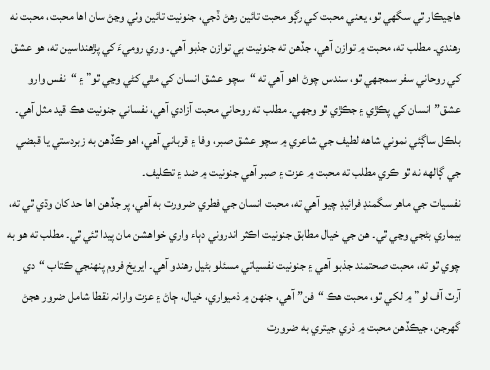هاڃيڪار ٿي سگهي ٿو، يعني محبت کي رڳو محبت تائين رهڻ ڏجي، جنونيت تائين وٺي وڃڻ سان اها محبت، محبت نه رهندي۔ مطلب ته، محبت ۾ توازن آهي، جڏهن ته جنونيت بي توازن جذبو آهي۔ وري روميءَ کي پڙهنداسين ته، هو عشق کي روحاني سفر سمجهي ٿو، سندس چوڻ اهو آهي ته “سچو عشق انسان کي مٿي کڻي وڃي ٿو” ۽ “نفس وارو عشق” انسان کي پڪڙي ۽ جڪڙي ٿو وجهي۔ مطلب ته روحاني محبت آزادي آهي، نفساني جنونيت هڪ قيد مثل آهي۔ بلڪل ساڳئي نموني شاهه لطيف جي شاعري ۾ سچو عشق صبر، وفا ۽ قرباني آهي، اهو ڪڏهن به زبردستي يا قبضي جي ڳالهه نه ٿو ڪري مطلب ته محبت ۾ عزت ۽ صبر آهي جنونيت ۾ ضد ۽ تڪليف۔
نفسيات جي ماهر سگمنڊ فرائيڊ چيو آهي ته، محبت انسان جي فطري ضرورت به آهي، پر جڏهن اها حد کان وڌي ٿي ته، بيماري بڻجي وڃي ٿي۔ هن جي خيال مطابق جنونيت اڪثر اندروني دٻاء واري خواهشن مان پيدا ٿئي ٿي۔ مطلب ته هو به چوي ٿو ته، محبت صحتمند جذبو آهي ۽ جنونيت نفسياتي مسئلو بڻيل رهندو آهي۔ ايريخ فروم پنهنجي ڪتاب “دي آرٽ آف لو” ۾ لکي ٿو، محبت هڪ “فن” آهي، جنهن ۾ ذميواري، خيال، ڄاڻ ۽ عزت وارانہ نقطا شامل ضرور هجڻ گهرجن، جيڪڏهن محبت ۾ ذري جيتري به ضرورت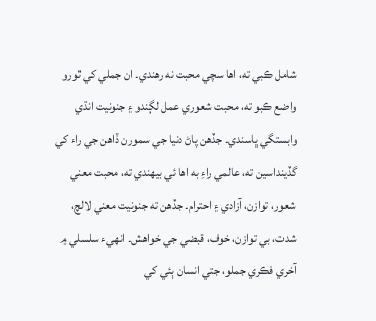شامل ڪبي ته، اها سچي محبت نه رهندي۔ ان جملي کي ٿورو واضع ڪبو ته، محبت شعوري عمل لڳندو ۽ جنونيت انڌي وابستگي ڀاسندي۔ جڏهن پاڻ دنيا جي سمورن ڏاهن جي راء کي گڏينداسين ته، عالمي راءِ به اها ئي بيهندي ته، محبت معني شعور، توازن، آزادي ۽ احترام۔ جڏهن ته جنونيت معني لالچ، شدت، بي توازن، خوف، قبضي جي خواهش۔ انهيء سلسلي ۾ آخري فڪري جملو، جتي انسان ٻئي کي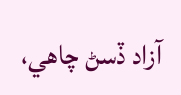آزاد ڏسڻ چاهي،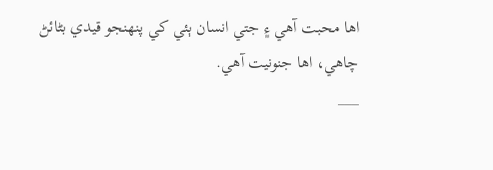اها محبت آهي ۽ جتي انسان ٻئي کي پنهنجو قيدي بڻائڻ چاهي، اها جنونيت آهي.
___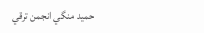حميد منگي انجمن ترقي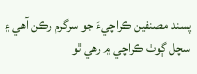پسند مصنفين ڪراچيءَ جو سرگرم رڪن آهي ۽ سچل ڳوٺ ڪراچي ۾ رھي ٿو